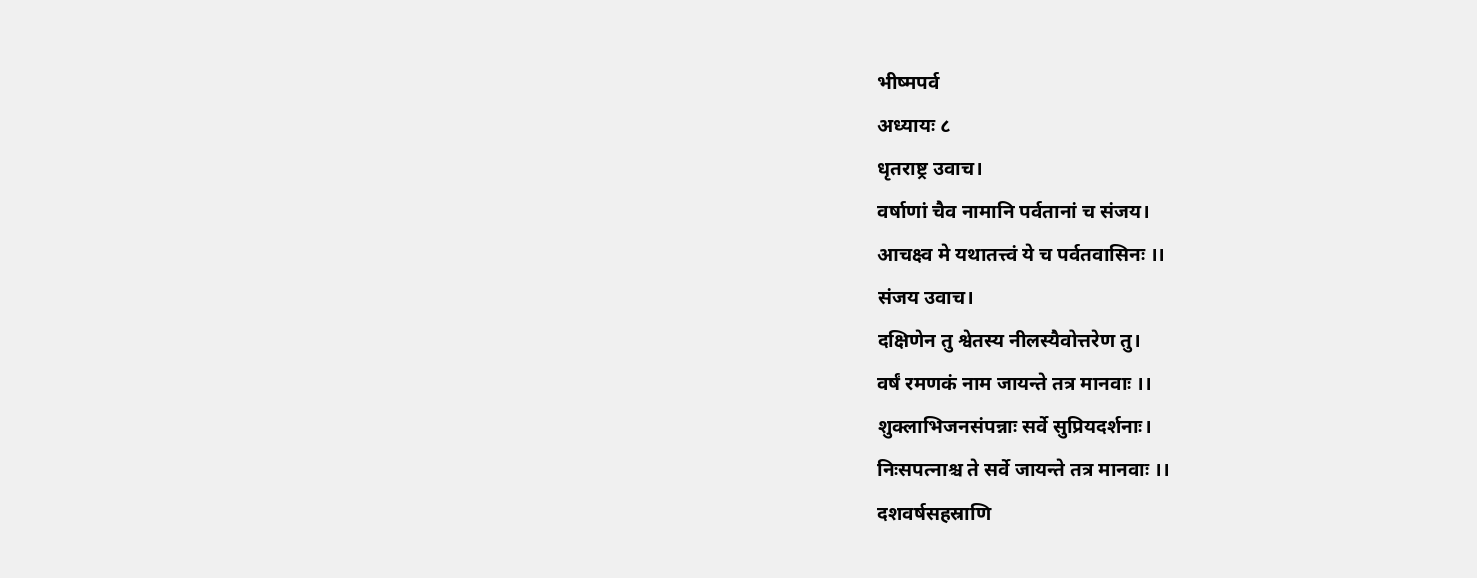भीष्मपर्व
अध्यायः ८
धृतराष्ट्र उवाच।
वर्षाणां चैव नामानि पर्वतानां च संजय।
आचक्ष्व मे यथातत्त्वं ये च पर्वतवासिनः ।।
संजय उवाच।
दक्षिणेन तु श्वेतस्य नीलस्यैवोत्तरेण तु।
वर्षं रमणकं नाम जायन्ते तत्र मानवाः ।।
शुक्लाभिजनसंपन्नाः सर्वे सुप्रियदर्शनाः।
निःसपत्नाश्च ते सर्वे जायन्ते तत्र मानवाः ।।
दशवर्षसहस्राणि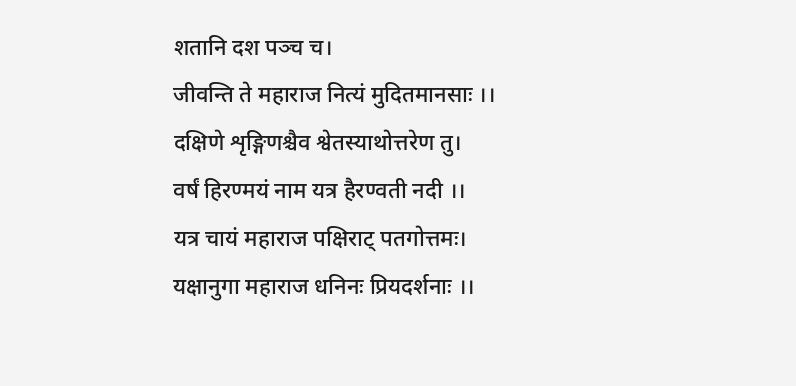शतानि दश पञ्च च।
जीवन्ति ते महाराज नित्यं मुदितमानसाः ।।
दक्षिणे शृङ्गिणश्चैव श्वेतस्याथोत्तरेण तु।
वर्षं हिरण्मयं नाम यत्र हैरण्वती नदी ।।
यत्र चायं महाराज पक्षिराट् पतगोत्तमः।
यक्षानुगा महाराज धनिनः प्रियदर्शनाः ।।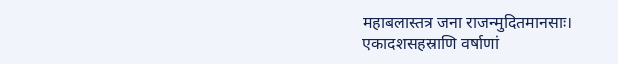महाबलास्तत्र जना राजन्मुदितमानसाः।
एकादशसहस्राणि वर्षाणां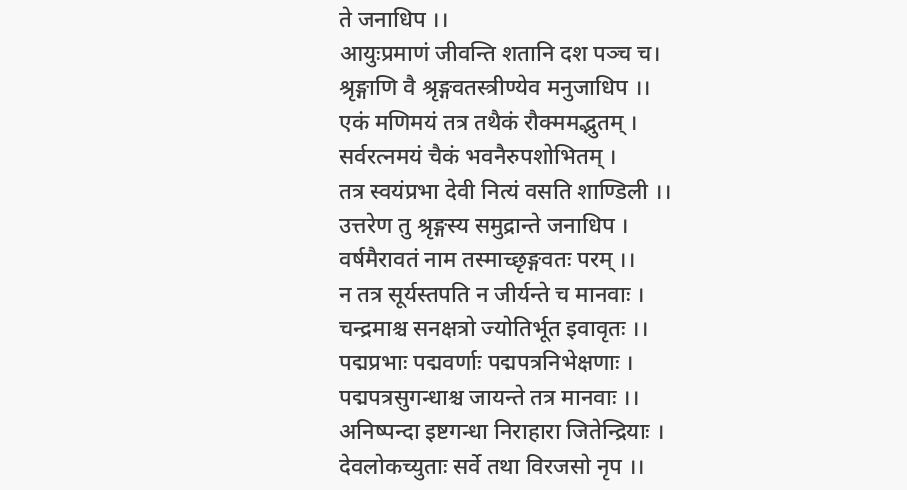ते जनाधिप ।।
आयुःप्रमाणं जीवन्ति शतानि दश पञ्च च।
श्रृङ्गाणि वै श्रृङ्गवतस्त्रीण्येव मनुजाधिप ।।
एकं मणिमयं तत्र तथैकं रौक्ममद्भुतम् ।
सर्वरत्नमयं चैकं भवनैरुपशोभितम् ।
तत्र स्वयंप्रभा देवी नित्यं वसति शाण्डिली ।।
उत्तरेण तु श्रृङ्गस्य समुद्रान्ते जनाधिप ।
वर्षमैरावतं नाम तस्माच्छृङ्गवतः परम् ।।
न तत्र सूर्यस्तपति न जीर्यन्ते च मानवाः ।
चन्द्रमाश्च सनक्षत्रो ज्योतिर्भूत इवावृतः ।।
पद्मप्रभाः पद्मवर्णाः पद्मपत्रनिभेक्षणाः ।
पद्मपत्रसुगन्धाश्च जायन्ते तत्र मानवाः ।।
अनिष्पन्दा इष्टगन्धा निराहारा जितेन्द्रियाः ।
देवलोकच्युताः सर्वे तथा विरजसो नृप ।।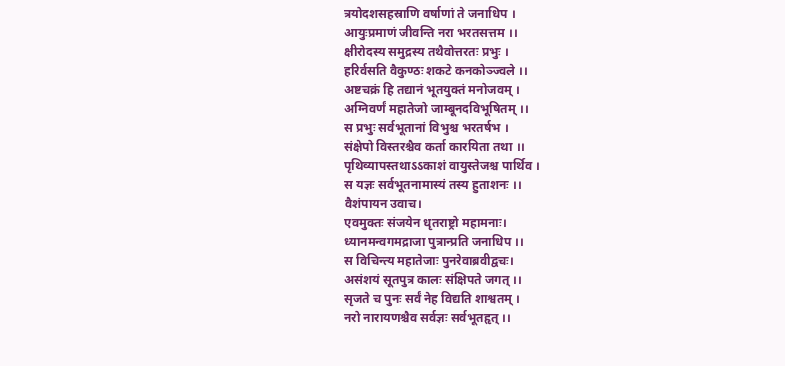त्रयोदशसहस्राणि वर्षाणां ते जनाधिप ।
आयुःप्रमाणं जीवन्ति नरा भरतसत्तम ।।
क्षीरोदस्य समुद्रस्य तथैवोत्तरतः प्रभुः ।
हरिर्वसति वैकुण्ठः शकटे कनकोञ्ज्वले ।।
अष्टचक्रं हि तद्यानं भूतयुक्तं मनोजवम् ।
अग्निवर्णं महातेजो जाम्बूनदविभूषितम् ।।
स प्रभुः सर्वभूतानां विभुश्च भरतर्षभ ।
संक्षेपो विस्तरश्चैव कर्ता कारयिता तथा ।।
पृथिव्यापस्तथाऽऽकाशं वायुस्तेजश्च पार्थिव ।
स यज्ञः सर्वभूतनामास्यं तस्य हुताशनः ।।
वैशंपायन उवाच।
एवमुक्तः संजयेन धृतराष्ट्रो महामनाः।
ध्यानमन्वगमद्राजा पुत्रान्प्रति जनाधिप ।।
स विचिन्त्य महातेजाः पुनरेवाब्रवीद्वचः।
असंशयं सूतपुत्र कालः संक्षिपते जगत् ।।
सृजते च पुनः सर्वं नेह विद्यति शाश्वतम् ।
नरो नारायणश्चैव सर्वज्ञः सर्वभूतहृत् ।।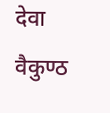देवा वैकुण्ठ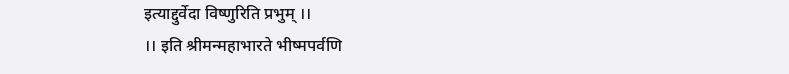इत्याद्दुर्वेदा विष्णुरिति प्रभुम् ।।
।। इति श्रीमन्महाभारते भीष्मपर्वणि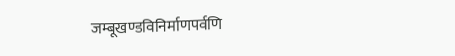जम्बूखण्डविनिर्माणपर्वणि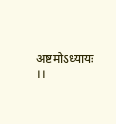अष्टमोऽध्यायः ।।